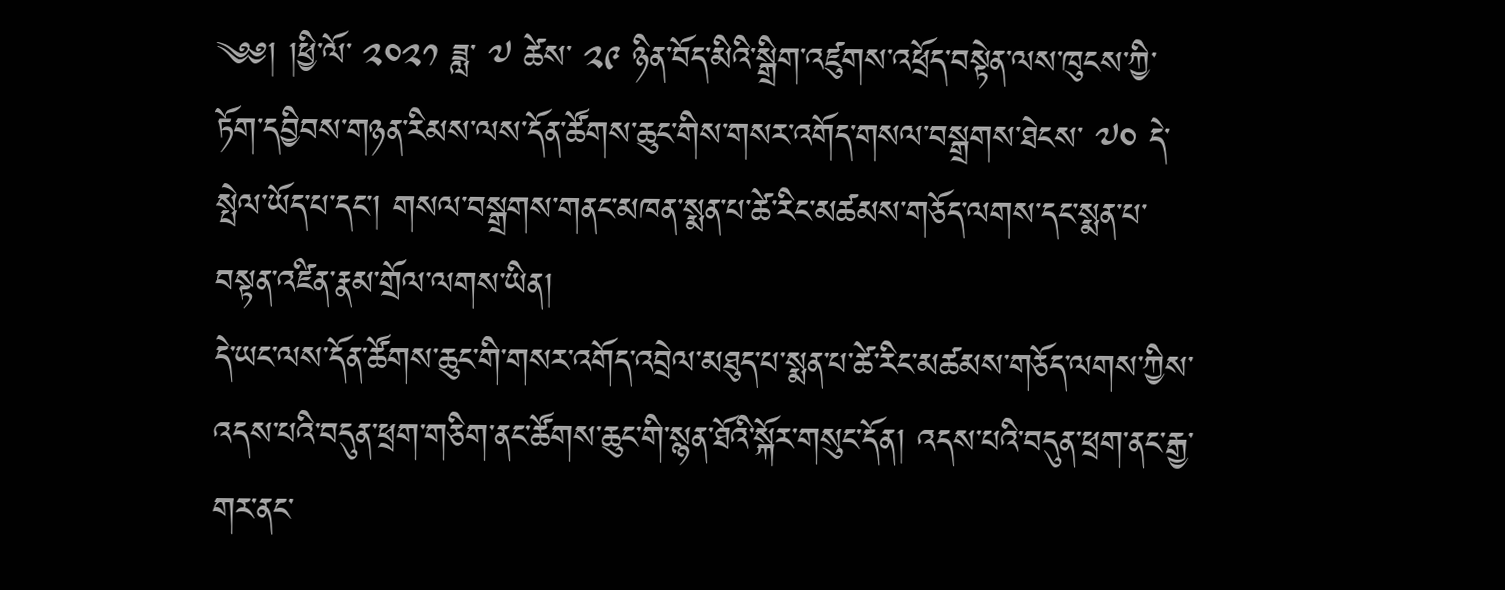༄༅། །ཕྱི་ལོ་ ༢༠༢༡ ཟླ་ ༧ ཚེས་ ༢༩ ཉིན་བོད་མིའི་སྒྲིག་འཛུགས་འཕྲོད་བསྟེན་ལས་ཁུངས་ཀྱི་ཏོག་དབྱིབས་གཉན་རིམས་ལས་དོན་ཚོགས་ཆུང་གིས་གསར་འགོད་གསལ་བསྒྲགས་ཐེངས་ ༧༠ དེ་སྤེལ་ཡོད་པ་དང་། གསལ་བསྒྲགས་གནང་མཁན་སྨན་པ་ཚེ་རིང་མཚམས་གཅོད་ལགས་དང་སྨན་པ་བསྟན་འཛིན་རྣམ་གྲོལ་ལགས་ཡིན།
དེ་ཡང་ལས་དོན་ཚོགས་ཆུང་གི་གསར་འགོད་འབྲེལ་མཐུད་པ་སྨན་པ་ཚེ་རིང་མཚམས་གཅོད་ལགས་ཀྱིས་འདས་པའི་བདུན་ཕྲག་གཅིག་ནང་ཚོགས་ཆུང་གི་སྙན་ཐོའི་སྐོར་གསུང་དོན། འདས་པའི་བདུན་ཕྲག་ནང་རྒྱ་གར་ནང་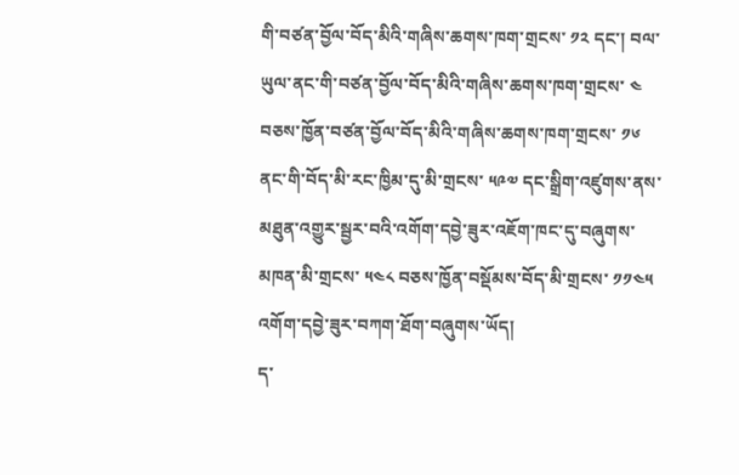གི་བཙན་བྱོལ་བོད་མིའི་གཞིས་ཆགས་ཁག་གྲངས་ ༡༢ དང་། བལ་ཡུལ་ནང་གི་བཙན་བྱོལ་བོད་མིའི་གཞིས་ཆགས་ཁག་གྲངས་ ༤ བཅས་ཁྱོན་བཙན་བྱོལ་བོད་མིའི་གཞིས་ཆགས་ཁག་གྲངས་ ༡༦ ནང་གི་བོད་མི་རང་ཁྱིམ་དུ་མི་གྲངས་ ༥༩༧ དང་སྒྲིག་འཛུགས་ནས་མཐུན་འགྱུར་སྦྱར་བའི་འགོག་དབྱེ་ཟུར་འཇོག་ཁང་དུ་བཞུགས་མཁན་མི་གྲངས་ ༥༤༨ བཅས་ཁྱོན་བསྡོམས་བོད་མི་གྲངས་ ༡༡༤༥ འགོག་དབྱེ་ཟུར་བཀག་ཐོག་བཞུགས་ཡོད།
ད་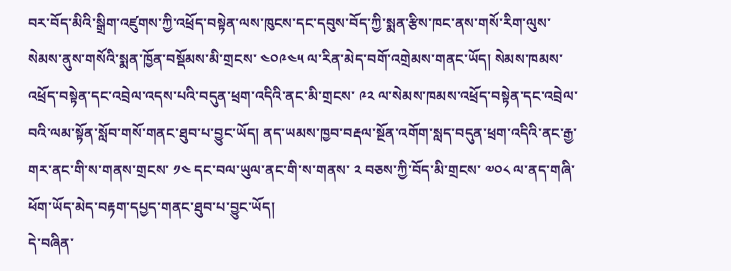བར་བོད་མིའི་སྒྲིག་འཛུགས་ཀྱི་འཕྲོད་བསྟེན་ལས་ཁུངས་དང་དབུས་བོད་ཀྱི་སྨན་རྩིས་ཁང་ནས་གསོ་རིག་ལུས་སེམས་ནུས་གསོའི་སྨན་ཁྱོན་བསྡོམས་མི་གྲངས་ ༤༠༩༤༥ ལ་རིན་མེད་བགོ་འགྲེམས་གནང་ཡོད། སེམས་ཁམས་འཕྲོད་བསྟེན་དང་འབྲེལ་འདས་པའི་བདུན་ཕྲག་འདིའི་ནང་མི་གྲངས་ ༩༢ ལ་སེམས་ཁམས་འཕྲོད་བསྟེན་དང་འབྲེལ་བའི་ལམ་སྟོན་སློབ་གསོ་གནང་ཐུབ་པ་བྱུང་ཡོད། ནད་ཡམས་ཁྱབ་བརྡལ་སྔོན་འགོག་སླད་བདུན་ཕྲག་འདིའི་ནང་རྒྱ་གར་ནང་གི་ས་གནས་གྲངས་ ༡༤ དང་བལ་ཡུལ་ནང་གི་ས་གནས་ ༢ བཅས་ཀྱི་བོད་མི་གྲངས་ ༧༠༨ ལ་ནད་གཞི་ཕོག་ཡོད་མེད་བརྟག་དཔྱད་གནང་ཐུབ་པ་བྱུང་ཡོད།
དེ་བཞིན་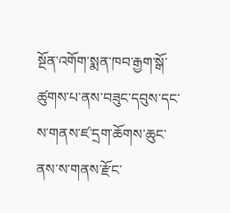སྔོན་འགོག་སྨན་ཁབ་རྒྱག་སྒོ་ཚུགས་པ་ནས་བཟུང་དབུས་དང་ས་གནས་ཛ་དྲག་ཆོགས་ཆུང་ནས་ས་གནས་རྫོང་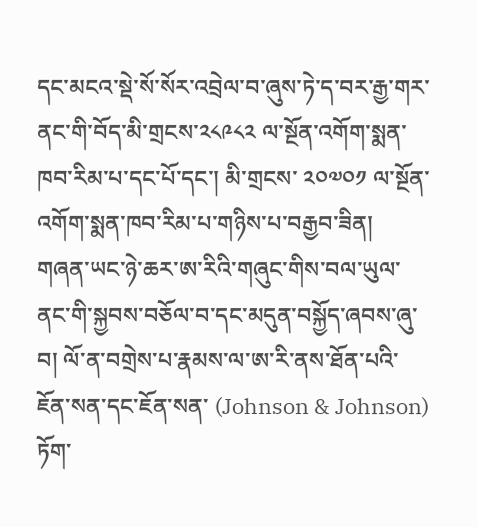དང་མངའ་སྡེ་སོ་སོར་འབྲེལ་བ་ཞུས་ཏེ་ད་བར་རྒྱ་གར་ནང་གི་བོད་མི་གྲངས་༢༨༩༨༢ ལ་སྔོན་འགོག་སྨན་ཁབ་རིམ་པ་དང་པོ་དང་། མི་གྲངས་ ༢༠༧༠༡ ལ་སྔོན་འགོག་སྨན་ཁབ་རིམ་པ་གཉིས་པ་བརྒྱབ་ཟིན།
གཞན་ཡང་ཉེ་ཆར་ཨ་རིའི་གཞུང་གིས་བལ་ཡུལ་ནང་གི་སྐྱབས་བཅོལ་བ་དང་མདུན་བསྐྱོད་ཞབས་ཞུ་བ། ལོ་ན་བགྲེས་པ་རྣམས་ལ་ཨ་རི་ནས་ཐོན་པའི་ཇོན་སན་དང་ཇོན་སན་ (Johnson & Johnson) ཏོག་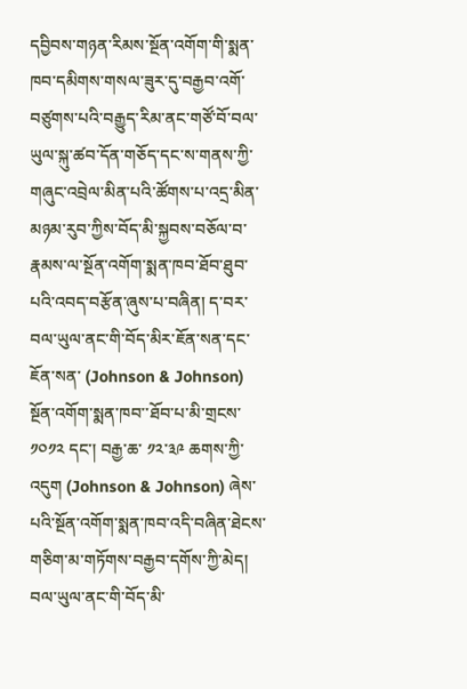དབྱིབས་གཉན་རིམས་སྔོན་འགོག་གི་སྨན་ཁབ་དམིགས་གསལ་ཟུར་དུ་བརྒྱབ་འགོ་བཙུགས་པའི་བརྒྱུད་རིམ་ནང་གཙོ་བོ་བལ་ཡུལ་སྐུ་ཚབ་དོན་གཅོད་དང་ས་གནས་ཀྱི་གཞུང་འབྲེལ་མིན་པའི་ཚོགས་པ་འདྲ་མིན་མཉམ་རུབ་ཀྱིས་བོད་མི་སྐྱབས་བཅོལ་བ་རྣམས་ལ་སྔོན་འགོག་སྨན་ཁབ་ཐོབ་ཐུབ་པའི་འབད་བརྩོན་ཞུས་པ་བཞིན། ད་བར་བལ་ཡུལ་ནང་གི་བོད་མིར་ཇོན་སན་དང་ཇོན་སན་ (Johnson & Johnson) སྔོན་འགོག་སྨན་ཁབ་་ཐོབ་པ་མི་གྲངས་ ༡༠༡༢ དང་། བརྒྱ་ཆ་ ༡༢་༣༩ ཆགས་ཀྱི་འདུག (Johnson & Johnson) ཞེས་པའི་སྔོན་འགོག་སྨན་ཁབ་འདི་བཞིན་ཐེངས་གཅིག་མ་གཏོགས་བརྒྱབ་དགོས་ཀྱི་མེད། བལ་ཡུལ་ནང་གི་བོད་མི་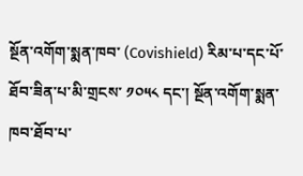སྔོན་འགོག་སྨན་ཁབ་ (Covishield) རིམ་པ་དང་པོ་ཐོབ་ཟིན་པ་མི་གྲངས་ ༡༠༥༨ དང་། སྔོན་འགོག་སྨན་ཁབ་ཐོབ་པ་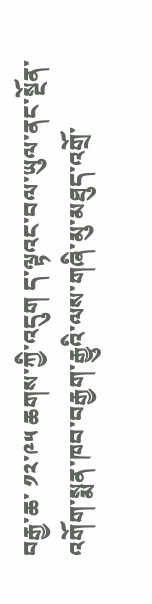བརྒྱ་ཆ་ ༡༢་༩༥ ཆགས་ཀྱི་འདུག ད་ལྟའང་བལ་ཡུལ་ནང་སྔོན་འགོག་སྨན་ཁབ་བརྒྱག་རྒྱུའི་ལས་གཞི་མུ་མཐུད་འགྲོ་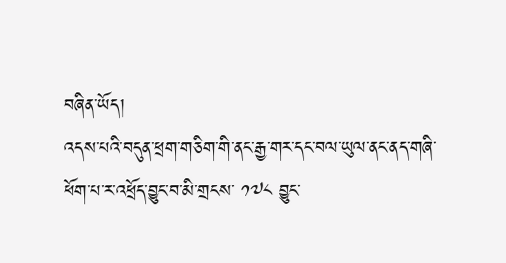བཞིན་ཡོད།
འདས་པའི་བདུན་ཕྲག་གཅིག་གི་ནང་རྒྱ་གར་དང་བལ་ཡུལ་ནང་ནད་གཞི་ཕོག་པ་ར་འཕྲོད་བྱུང་བ་མི་གྲངས་ ༡༧༨ བྱུང་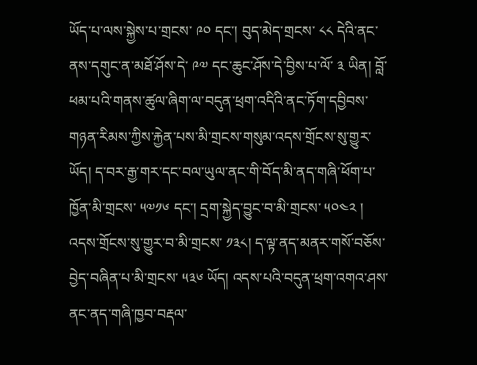ཡོད་པ་ལས་སྐྱེས་པ་གྲངས་ ༩༠ དང་། བུད་མེད་གྲངས་ ༨༨ དེའི་ནང་ནས་དགུང་ན་མཐོ་ཤོས་དེ་ ༩༧ དང་ཆུང་ཤོས་དེ་བྱིས་པ་ལོ་ ༣ ཡིན། བློ་ཕམ་པའི་གནས་ཚུལ་ཞིག་ལ་བདུན་ཕྲག་འདིའི་ནང་ཏོག་དབྱིབས་གཉན་རིམས་ཀྱིས་རྐྱེན་པས་མི་གྲངས་གསུམ་འདས་གྲོངས་སུ་གྱུར་ཡོད། ད་བར་རྒྱ་གར་དང་བལ་ཡུལ་ནང་གི་བོད་མི་ནད་གཞི་ཕོག་པ་ཁྱོན་མི་གྲངས་ ༥༧༡༦ དང་། དྲག་སྐྱེད་བྱུང་བ་མི་གྲངས་ ༥༠༤༢ ། འདས་གྲོངས་སུ་གྱུར་བ་མི་གྲངས་ ༡༣༨། ད་ལྟ་ནད་མནར་གསོ་བཅོས་བྱེད་བཞིན་པ་མི་གྲངས་ ༥༣༦ ཡོད། འདས་པའི་བདུན་ཕྲག་འགའ་ཤས་ནང་ནད་གཞི་ཁྱབ་བརྡལ་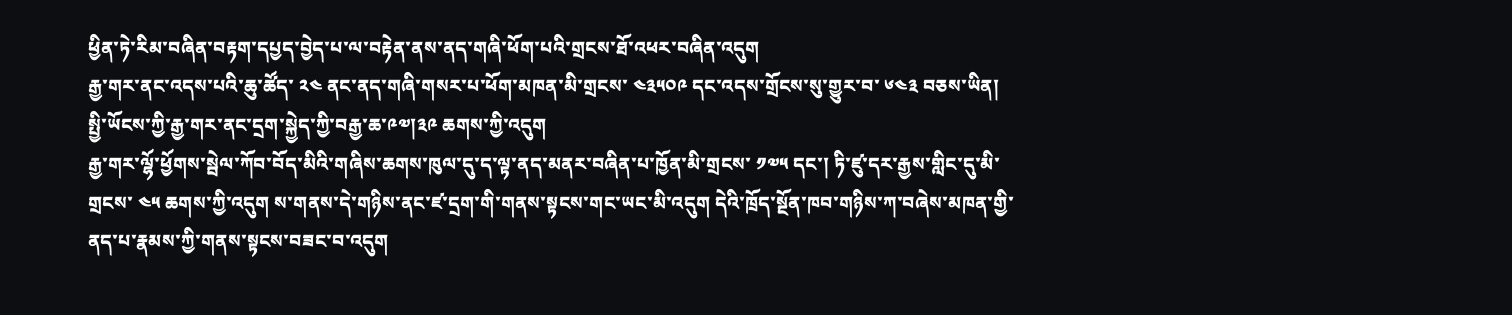ཕྱིན་ཏེ་རིམ་བཞིན་བརྟག་དཔྱད་བྱེད་པ་ལ་བརྟེན་ནས་ནད་གཞི་ཕོག་པའི་གྲངས་ཐོ་འཕར་བཞིན་འདུག
རྒྱ་གར་ནང་འདས་པའི་ཆུ་ཚོད་ ༢༤ ནང་ནད་གཞི་གསར་པ་ཕོག་མཁན་མི་གྲངས་ ༤༣༥༠༩ དང་འདས་གྲོངས་སུ་གྱུར་བ་ ༦༤༣ བཅས་ཡིན། སྤྱི་ཡོངས་ཀྱི་རྒྱ་གར་ནང་དྲག་སྐྱེད་ཀྱི་བརྒྱ་ཆ་༩༧།༣༩ ཆགས་ཀྱི་འདུག
རྒྱ་གར་ལྷོ་ཕྱོགས་སྦེལ་ཀོབ་བོད་མིའི་གཞིས་ཆགས་ཁུལ་དུ་ད་ལྟ་ནད་མནར་བཞིན་པ་ཁྱོན་མི་གྲངས་ ༡༧༥ དང་། ཏི་ཛུ་དར་རྒྱས་གླིང་དུ་མི་གྲངས་ ༤༥ ཆགས་ཀྱི་འདུག ས་གནས་དེ་གཉིས་ནང་ཛ་དྲག་གི་གནས་སྟངས་གང་ཡང་མི་འདུག དེའི་ཁྲོད་སྔོན་ཁབ་གཉིས་ཀ་བཞེས་མཁན་གྱི་ནད་པ་རྣམས་ཀྱི་གནས་སྟངས་བཟང་བ་འདུག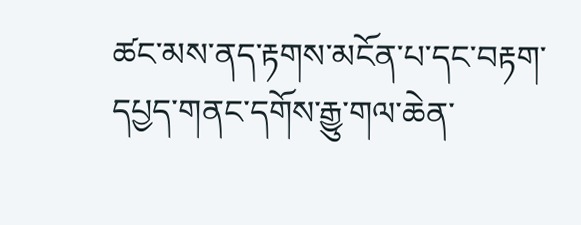ཚང་མས་ནད་རྟགས་མངོན་པ་དང་བརྟག་དཔྱད་གནང་དགོས་རྒྱུ་གལ་ཆེན་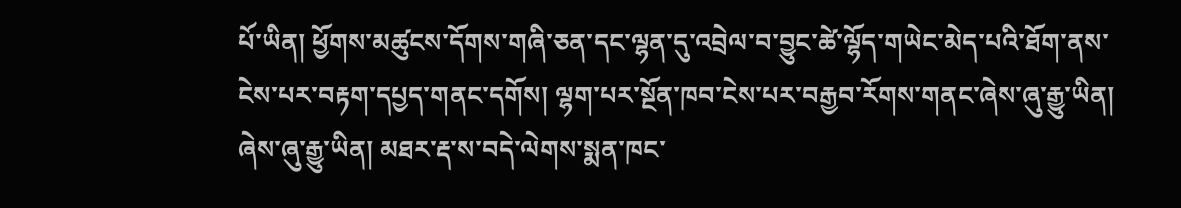པོ་ཡིན། ཕྱོགས་མཚུངས་དོགས་གཞི་ཅན་དང་ལྷན་དུ་འབྲེལ་བ་བྱུང་ཚེ་ལྷོད་གཡེང་མེད་པའི་ཐོག་ནས་ངེས་པར་བརྟག་དཔྱད་གནང་དགོས། ལྷག་པར་སྔོན་ཁབ་ངེས་པར་བརྒྱབ་རོགས་གནང་ཞེས་ཞུ་རྒྱུ་ཡིན། ཞེས་ཞུ་རྒྱུ་ཡིན། མཐར་རྡ་ས་བདེ་ལེགས་སྨན་ཁང་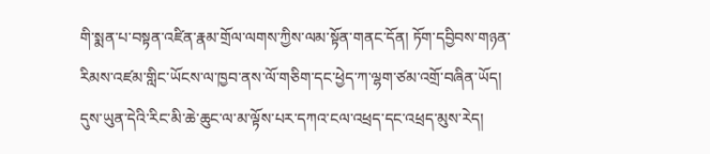གི་སྨན་པ་བསྟན་འཛིན་རྣམ་གྲོལ་ལགས་ཀྱིས་ལམ་སྟོན་གནང་དོན། ཏོག་དབྱིབས་གཉན་རིམས་འཛམ་གླིང་ཡོངས་ལ་ཁྱབ་ནས་ལོ་གཅིག་དང་ཕྱེད་ཀ་ལྷག་ཙམ་འགྲོ་བཞིན་ཡོད། དུས་ཡུན་དེའི་རིང་མི་ཆེ་ཆུང་ལ་མ་ལྟོས་པར་དཀའ་ངལ་འཕྲད་དང་འཕྲད་མུས་རེད།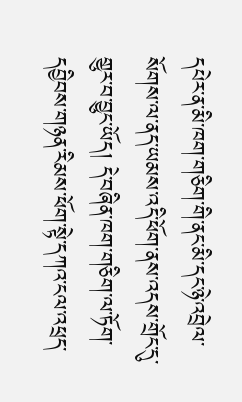དཔེར་ན་མི་ཁག་གཅིག་གི་ནང་མི་དང་ཉེ་འབྲེལ་སོགས་ལ་ནད་ཡམས་འདི་ཕོག་ནས་འདས་གྲོང་དུ་གྱུར་བ་བྱུང་ཡོད། དེ་བཞིན་ཁག་གཅིག་ལ་ཏོག་དབྱིབས་གཉན་རིམས་ཕོག་སྟེ་དཀའ་ངལ་འཕྲད་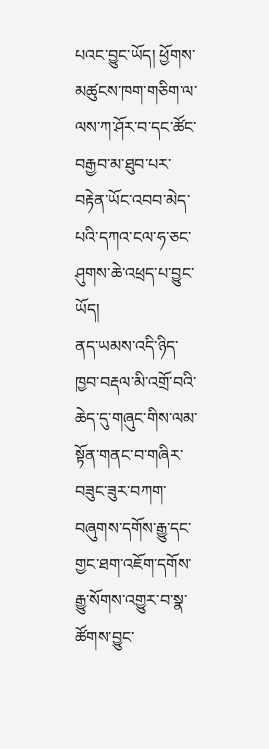པའང་བྱུང་ཡོད། ཕྱོགས་མཚུངས་ཁག་གཅིག་ལ་ལས་ཀ་ཤོར་བ་དང་ཚོང་བརྒྱབ་མ་ཐུབ་པར་བརྟེན་ཡོང་འབབ་མེད་པའི་དཀའ་ངལ་ཧ་ཅང་ཤུགས་ཆེ་འཕྲད་པ་བྱུང་ཡོད།
ནད་ཡམས་འདི་ཉིད་ཁྱབ་བརྡལ་མི་འགྲོ་བའི་ཆེད་དུ་གཞུང་གིས་ལམ་སྟོན་གནང་བ་གཞིར་བཟུང་ཟུར་བཀག་བཞུགས་དགོས་རྒྱུ་དང་གྱང་ཐག་འཇོག་དགོས་རྒྱུ་སོགས་འགྱུར་བ་སྣ་ཚོགས་བྱུང་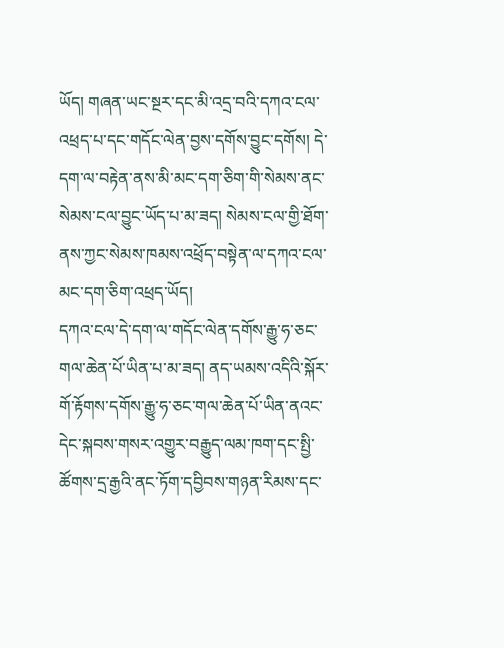ཡོད། གཞན་ཡང་སྔར་དང་མི་འདྲ་བའི་དཀའ་ངལ་འཕྲད་པ་དང་གདོང་ལེན་བྱས་དགོས་བྱུང་དགོས། དེ་དག་ལ་བརྟེན་ནས་མི་མང་དག་ཅིག་གི་སེམས་ནང་སེམས་ངལ་བྱུང་ཡོད་པ་མ་ཟད། སེམས་ངལ་གྱི་ཐོག་ནས་ཀྱང་སེམས་ཁམས་འཕྲོད་བསྟེན་ལ་དཀའ་ངལ་མང་དག་ཅིག་འཕྲད་ཡོད།
དཀའ་ངལ་དེ་དག་ལ་གདོང་ལེན་དགོས་རྒྱུ་ཧ་ཅང་གལ་ཆེན་པོ་ཡིན་པ་མ་ཟད། ནད་ཡམས་འདིའི་སྐོར་གོ་རྟོགས་དགོས་རྒྱུ་ཧ་ཅང་གལ་ཆེན་པོ་ཡིན་ནའང་དེང་སྐབས་གསར་འགྱུར་བརྒྱུད་ལམ་ཁག་དང་སྤྱི་ཚོགས་དྲ་རྒྱའི་ནང་ཏོག་དབྱིབས་གཉན་རིམས་དང་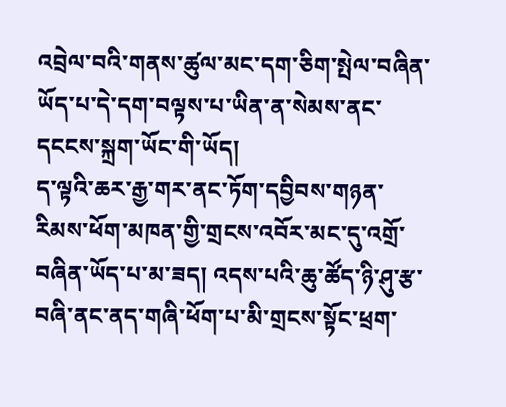འབྲེལ་བའི་གནས་ཚུལ་མང་དག་ཅིག་སྤེལ་བཞིན་ཡོད་པ་དེ་དག་བལྟས་པ་ཡིན་ན་སེམས་ནང་དངངས་སྐྲག་ཡོང་གི་ཡོད།
ད་ལྟའི་ཆར་རྒྱ་གར་ནང་ཏོག་དབྱིབས་གཉན་རིམས་ཕོག་མཁན་གྱི་གྲངས་འབོར་མང་དུ་འགྲོ་བཞིན་ཡོད་པ་མ་ཟད། འདས་པའི་ཆུ་ཚོད་ཉི་ཤུ་རྩ་བཞི་ནང་ནད་གཞི་ཕོག་པ་མི་གྲངས་སྟོང་ཕྲག་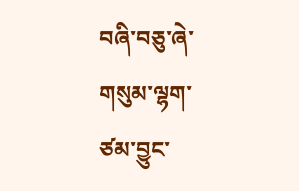བཞི་བཅུ་ཞེ་གསུམ་ལྷག་ཙམ་བྱུང་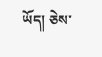ཡོད། ཅེས་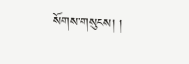སོགས་གསུངས། །